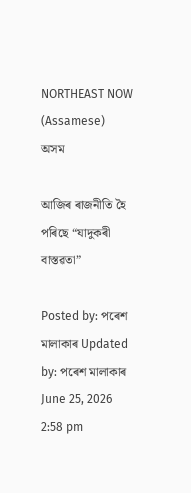NORTHEAST NOW (Assamese)
অসম

আজিৰ ৰাজনীতি হৈ পৰিছে “যাদুকৰী বাস্তৱতা”

Posted by: পৰেশ মালাকাৰ Updated by: পৰেশ মালাকাৰ June 25, 2026 2:58 pm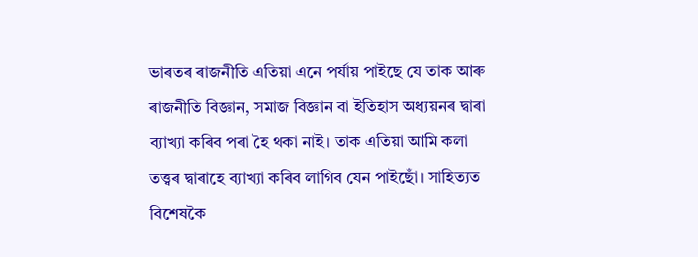ভাৰতৰ ৰাজনীতি এতিয়া এনে পৰ্যায় পাইছে যে তাক আৰু ৰাজনীতি বিজ্ঞান, সমাজ বিজ্ঞান বা ইতিহাস অধ্যয়নৰ দ্বাৰা ব্যাখ্যা কৰিব পৰা হৈ থকা নাই। তাক এতিয়া আমি কলা তত্ত্বৰ দ্বাৰাহে ব্যাখ্যা কৰিব লাগিব যেন পাইছোঁ। সাহিত্যত বিশেষকৈ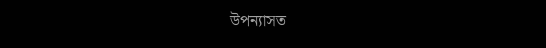উপন্যাসত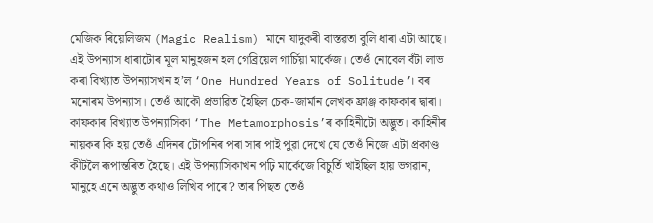মেজিক ৰিয়েলিজম (Magic Realism) মানে যাদুকৰী বাস্তৱতা বুলি ধাৰা এটা আছে। এই উপন্যাস ধাৰাটোৰ মূল মানুহজন হল গেব্ৰিয়েল গাৰ্চিয়া মাৰ্কেজ। তেওঁ নোবেল বঁটা লাভ কৰা বিখ্যাত উপন্যাসখন হ’ল ‘One Hundred Years of Solitude’। বৰ মনোৰম উপন্যাস। তেওঁ আকৌ প্ৰভাৱিত হৈছিল চেক-জাৰ্মান লেখক ফ্ৰাঞ্জ কাফকাৰ দ্বাৰা। কাফকাৰ বিখ্যাত উপন্যাসিকা ‘The Metamorphosis’ৰ কাহিনীটো অদ্ভুত। কাহিনীৰ নায়কৰ কি হয় তেওঁ এদিনৰ টোপনিৰ পৰা সাৰ পাই পুৱা দেখে যে তেওঁ নিজে এটা প্ৰকাণ্ড কীটলৈ ৰূপান্তৰিত হৈছে। এই উপন্যাসিকাখন পঢ়ি মাৰ্কেজে বিচুৰ্তি খাইছিল হায় ভগৱান, মানুহে এনে অদ্ভুত কথাও লিখিব পাৰে? তাৰ পিছত তেওঁ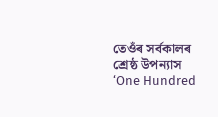তেওঁৰ সৰ্বকালৰ শ্ৰেষ্ঠ উপন্যাস ‘One Hundred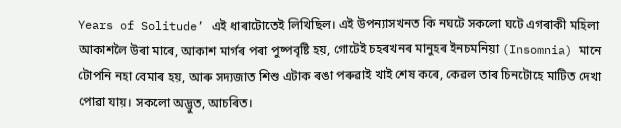Years of Solitude’ এই ধাৰাটোতেই লিখিছিল। এই উপন্যাসখনত কি নঘটে সকলো ঘটে এগৰাকী মহিলা আকাশলৈ উৰা মাৰে, আকাশ মাৰ্গৰ পৰা পুষ্পবৃষ্টি হয়, গোটেই চহৰখনৰ মানুহৰ ইনচমনিয়া (Insomnia) মানে টোপনি নহা বেমাৰ হয়, আৰু সদ্যজাত শিশু এটাক ৰঙা পৰুৱাই খাই শেষ কৰে, কেৱল তাৰ চিনটোহে মাটিত দেখা পোৱা যায়। সকলো অদ্ভুত, আচৰিত।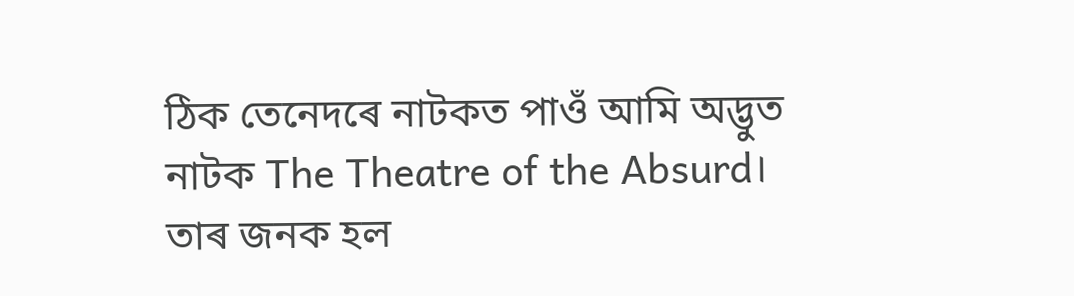ঠিক তেনেদৰে নাটকত পাওঁ আমি অদ্ভুত নাটক The Theatre of the Absurd। তাৰ জনক হল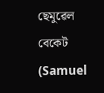ছেমুৱেল বেকেট (Samuel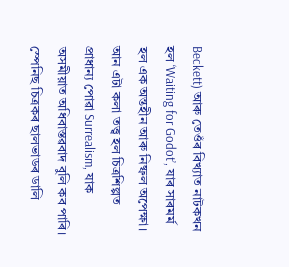Beckett) আৰু তেওঁৰ বিখ্যাত নাটকখন হল ‘Waiting for Godot’, যাৰ সাৰমৰ্ম হল এক অন্তহীন আৰু নিষ্ফল অপেক্ষা। আন এটা কলা তত্ত্ব হল চিত্ৰশিল্পত প্ৰাধান্য পোৱা Surrealism, যাক অসমীয়াত অধিবাস্তৱবাদ বুলি কব পাৰি। স্পেনিছ চিত্ৰকৰ ছালভাডৰ ডালি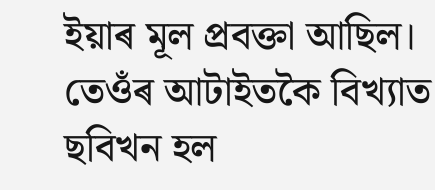ইয়াৰ মূল প্ৰবক্তা আছিল। তেওঁৰ আটাইতকৈ বিখ্যাত ছবিখন হল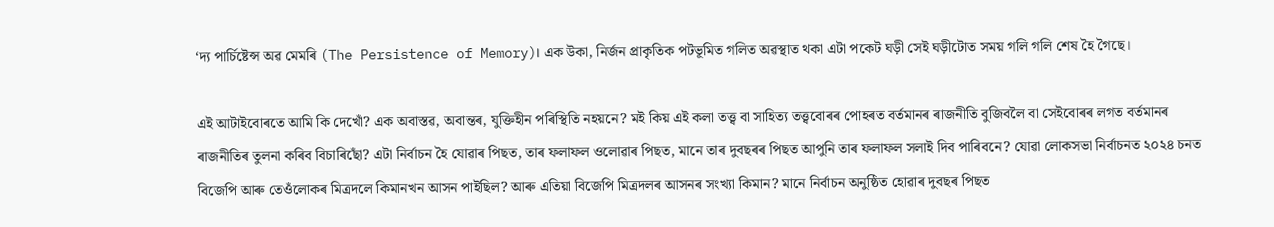‘দ্য পাৰ্চিষ্টেন্স অৱ মেমৰি (The Persistence of Memory)। এক উকা, নিৰ্জন প্ৰাকৃতিক পটভূমিত গলিত অৱস্থাত থকা এটা পকেট ঘড়ী সেই ঘড়ীটোত সময় গলি গলি শেষ হৈ গৈছে।

এই আটাইবোৰতে আমি কি দেখোঁ? এক অবাস্তৱ, অবান্তৰ, যুক্তিহীন পৰিস্থিতি নহয়নে? মই কিয় এই কলা তত্ত্ব বা সাহিত্য তত্ত্ববোৰৰ পোহৰত বৰ্তমানৰ ৰাজনীতি বুজিবলৈ বা সেইবোৰৰ লগত বৰ্তমানৰ ৰাজনীতিৰ তুলনা কৰিব বিচাৰিছোঁ? এটা নিৰ্বাচন হৈ যোৱাৰ পিছত, তাৰ ফলাফল ওলোৱাৰ পিছত, মানে তাৰ দুবছৰৰ পিছত আপুনি তাৰ ফলাফল সলাই দিব পাৰিবনে? যোৱা লোকসভা নিৰ্বাচনত ২০২৪ চনত বিজেপি আৰু তেওঁলোকৰ মিত্ৰদলে কিমানখন আসন পাইছিল? আৰু এতিয়া বিজেপি মিত্ৰদলৰ আসনৰ সংখ্যা কিমান? মানে নিৰ্বাচন অনুষ্ঠিত হোৱাৰ দুবছৰ পিছত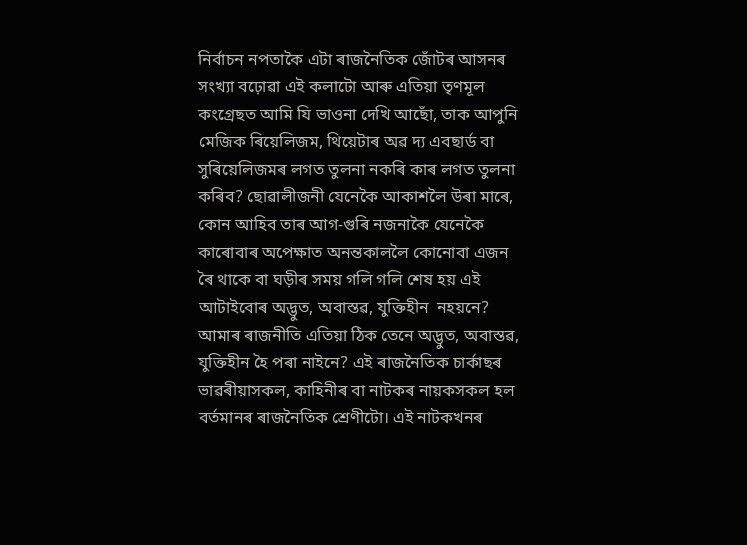নিৰ্বাচন নপতাকৈ এটা ৰাজনৈতিক জোঁটৰ আসনৰ সংখ্যা বঢ়োৱা এই কলাটো আৰু এতিয়া তৃণমূল কংগ্ৰেছত আমি যি ভাওনা দেখি আছোঁ, তাক আপুনি মেজিক ৰিয়েলিজম, থিয়েটাৰ অৱ দ্য এবছাৰ্ড বা সুৰিয়েলিজমৰ লগত তুলনা নকৰি কাৰ লগত তুলনা কৰিব? ছোৱালীজনী যেনেকৈ আকাশলৈ উৰা মাৰে, কোন আহিব তাৰ আগ-গুৰি নজনাকৈ যেনেকৈ কাৰোবাৰ অপেক্ষাত অনন্তকাললৈ কোনোবা এজন ৰৈ থাকে বা ঘড়ীৰ সময় গলি গলি শেষ হয় এই আটাইবোৰ অদ্ভুত, অবাস্তৱ, যুক্তিহীন  নহয়নে? আমাৰ ৰাজনীতি এতিয়া ঠিক তেনে অদ্ভুত, অবাস্তৱ, যুক্তিহীন হৈ পৰা নাইনে? এই ৰাজনৈতিক চাৰ্কাছৰ ভাৱৰীয়াসকল, কাহিনীৰ বা নাটকৰ নায়কসকল হল বৰ্তমানৰ ৰাজনৈতিক শ্ৰেণীটো। এই নাটকখনৰ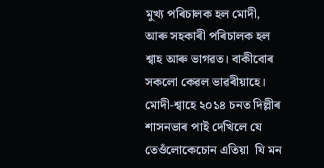মুখ্য পৰিচালক হল মোদী, আৰু সহকাৰী পৰিচালক হল শ্বাহ আৰু ভাগৱত। বাকীবোৰ সকলো কেৱল ভাৱৰীয়াহে। মোদী-শ্বাহে ২০১৪ চনত দিল্লীৰ শাসনভাৰ পাই দেখিলে যে তেওঁলোকেচোন এতিয়া  যি মন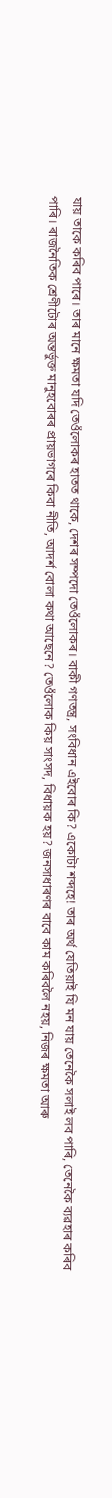যায় তাকে কৰিব পাৰে। তাৰ মানে ক্ষমতা যদি তেওঁলোকৰ হাতত থাকে, দেশৰ সম্পদো তেওঁলোকৰ। বাকী গণতন্ত্ৰ, সংবিধান এইবোৰ কি? একোটা শব্দহে! তাৰ অৰ্থ যেতিয়াই যি মন যায় তেনেকৈ সলাই লব পাৰি, তেনেকৈ ব্যৱহাৰ কৰিব পাৰি। ৰাজনৈতিক শ্ৰেণীটোৰ অন্তৰ্ভুক্ত মানুহবোৰৰ প্ৰায়ভাগৰে কিবা নীতি, আদৰ্শ বোলা কথা আছেনে? তেওঁলোক কিয় সাংসদ, বিধায়ক হয়? জনসাধাৰণৰ বাবে কাম কৰিবলৈ নহয়, নিজৰ ক্ষমতা আৰু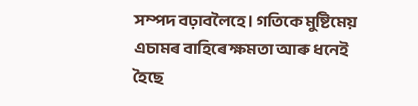সম্পদ বঢ়াবলৈহে। গতিকে মুষ্টিমেয় এচামৰ বাহিৰে ক্ষমতা আৰু ধনেই হৈছে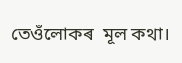তেওঁলোকৰ  মূল কথা।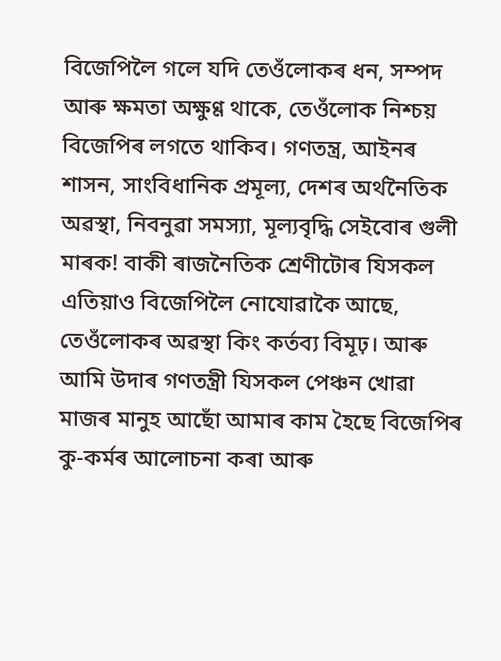বিজেপিলৈ গলে যদি তেওঁলোকৰ ধন, সম্পদ আৰু ক্ষমতা অক্ষুণ্ণ থাকে, তেওঁলোক নিশ্চয় বিজেপিৰ লগতে থাকিব। গণতন্ত্ৰ, আইনৰ শাসন, সাংবিধানিক প্ৰমূল্য, দেশৰ অৰ্থনৈতিক অৱস্থা, নিবনুৱা সমস্যা, মূল্যবৃদ্ধি সেইবোৰ গুলী মাৰক! বাকী ৰাজনৈতিক শ্ৰেণীটোৰ যিসকল এতিয়াও বিজেপিলৈ নোযোৱাকৈ আছে, তেওঁলোকৰ অৱস্থা কিং কৰ্তব্য বিমূঢ়। আৰু আমি উদাৰ গণতন্ত্ৰী যিসকল পেঞ্চন খোৱা মাজৰ মানুহ আছোঁ আমাৰ কাম হৈছে বিজেপিৰ কু-কৰ্মৰ আলোচনা কৰা আৰু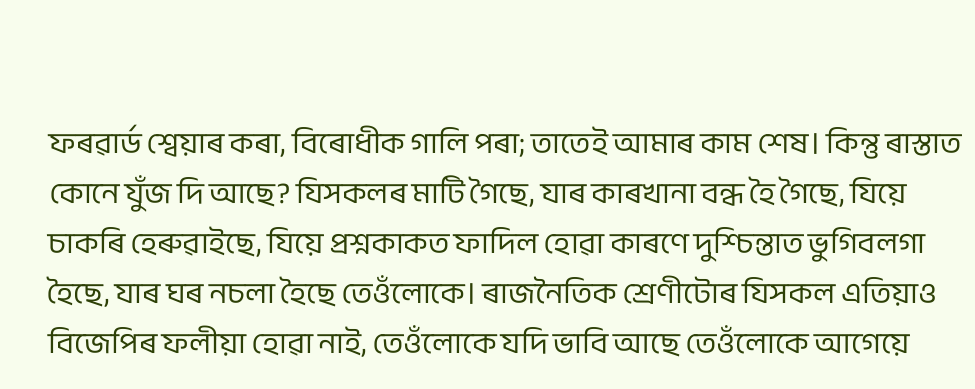ফৰৱাৰ্ড শ্বেয়াৰ কৰা, বিৰোধীক গালি পৰা; তাতেই আমাৰ কাম শেষ। কিন্তু ৰাস্তাত কোনে যুঁজ দি আছে? যিসকলৰ মাটি গৈছে, যাৰ কাৰখানা বন্ধ হৈ গৈছে, যিয়ে চাকৰি হেৰুৱাইছে, যিয়ে প্ৰশ্নকাকত ফাদিল হোৱা কাৰণে দুশ্চিন্তাত ভুগিবলগা হৈছে, যাৰ ঘৰ নচলা হৈছে তেওঁলোকে। ৰাজনৈতিক শ্ৰেণীটোৰ যিসকল এতিয়াও বিজেপিৰ ফলীয়া হোৱা নাই, তেওঁলোকে যদি ভাবি আছে তেওঁলোকে আগেয়ে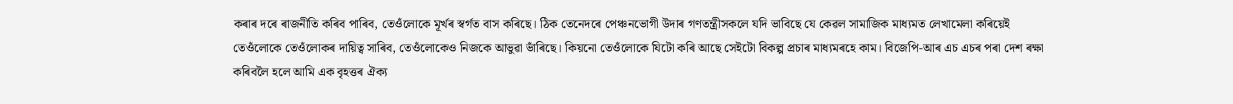কৰাৰ দৰে ৰাজনীতি কৰিব পাৰিব, তেওঁলোকে মূৰ্খৰ স্বৰ্গত বাস কৰিছে। ঠিক তেনেদৰে পেঞ্চনভোগী উদাৰ গণতন্ত্ৰীসকলে যদি ভাবিছে যে কেৱল সামাজিক মাধ্যমত লেখামেলা কৰিয়েই তেওঁলোকে তেওঁলোকৰ দায়িত্ব সাৰিব, তেওঁলোকেও নিজকে আভুৱা ভাঁৰিছে। কিয়নো তেওঁলোকে যিটো কৰি আছে সেইটো বিকল্প প্ৰচাৰ মাধ্যমৰহে কাম। বিজেপি-আৰ এচ এচৰ পৰা দেশ ৰক্ষা কৰিবলৈ হলে আমি এক বৃহত্তৰ ঐক্য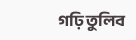গঢ়ি তুলিব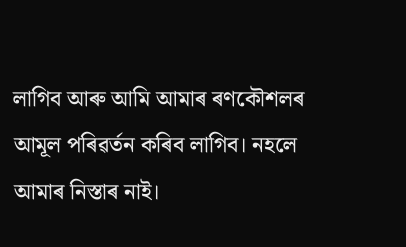লাগিব আৰু আমি আমাৰ ৰণকৌশলৰ আমূল পৰিৱৰ্তন কৰিব লাগিব। নহলে আমাৰ নিস্তাৰ নাই।